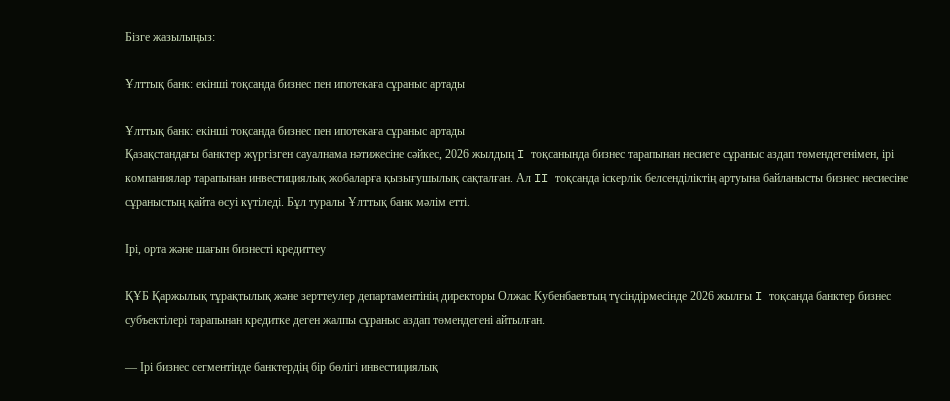Бізге жазылыңыз:

Ұлттық банк: екінші тоқсанда бизнес пен ипотекаға сұраныс артады

Ұлттық банк: екінші тоқсанда бизнес пен ипотекаға сұраныс артады
Қазақстандағы банктер жүргізген сауалнама нәтижесіне сәйкес, 2026 жылдың I тоқсанында бизнес тарапынан несиеге сұраныс аздап төмендегенімен, ірі компаниялар тарапынан инвестициялық жобаларға қызығушылық сақталған. Ал II тоқсанда іскерлік белсенділіктің артуына байланысты бизнес несиесіне сұраныстың қайта өсуі күтіледі. Бұл туралы Ұлттық банк мәлім етті.

Ірі, орта және шағын бизнесті кредиттеу

ҚҰБ Қаржылық тұрақтылық және зерттеулер департаментінің директоры Олжас Кубенбаевтың түсіндірмесінде 2026 жылғы I тоқсанда банктер бизнес субъектілері тарапынан кредитке деген жалпы сұраныс аздап төмендегені айтылған.

— Ірі бизнес сегментінде банктердің бір бөлігі инвестициялық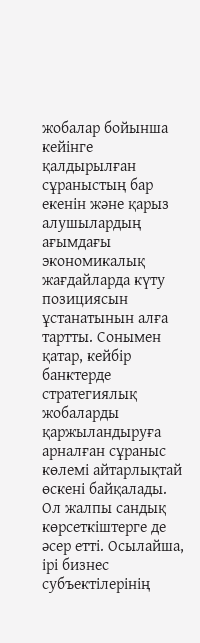жобалар бойынша кейінге қалдырылған сұраныстың бар екенін және қарыз алушылардың ағымдағы экономикалық жағдайларда күту позициясын ұстанатынын алға тартты. Сонымен қатар, кейбір банктерде стратегиялық жобаларды қаржыландыруға арналған сұраныс көлемі айтарлықтай өскені байқалады. Ол жалпы сандық көрсеткіштерге де әсер етті. Осылайша, ірі бизнес субъектілерінің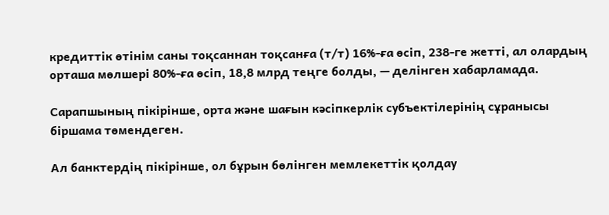кредиттік өтінім саны тоқсаннан тоқсанға (т/т) 16%-ға өсіп, 238-ге жетті, ал олардың орташа мөлшері 80%-ға өсіп, 18,8 млрд теңге болды, — делінген хабарламада.

Сарапшының пікірінше, орта және шағын кәсіпкерлік субъектілерінің сұранысы біршама төмендеген.

Ал банктердің пікірінше, ол бұрын бөлінген мемлекеттік қолдау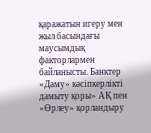қаражатын игеру мен жыл басындағы маусымдық факторлармен байланысты. Банктер «Даму» кәсіпкерлікті дамыту қоры» АҚ пен «Өрлеу» қорландыру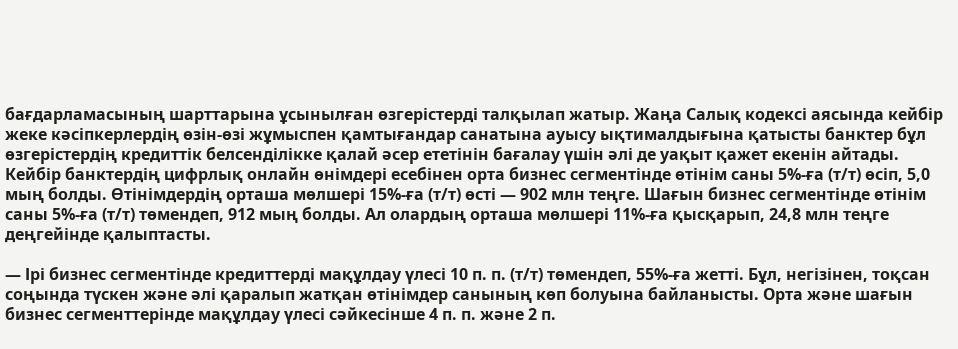бағдарламасының шарттарына ұсынылған өзгерістерді талқылап жатыр. Жаңа Салық кодексі аясында кейбір жеке кәсіпкерлердің өзін-өзі жұмыспен қамтығандар санатына ауысу ықтималдығына қатысты банктер бұл өзгерістердің кредиттік белсенділікке қалай әсер ететінін бағалау үшін әлі де уақыт қажет екенін айтады. Кейбір банктердің цифрлық онлайн өнімдері есебінен орта бизнес сегментінде өтінім саны 5%-ға (т/т) өсіп, 5,0 мың болды. Өтінімдердің орташа мөлшері 15%-ға (т/т) өсті — 902 млн теңге. Шағын бизнес сегментінде өтінім саны 5%-ға (т/т) төмендеп, 912 мың болды. Ал олардың орташа мөлшері 11%-ға қысқарып, 24,8 млн теңге деңгейінде қалыптасты.

— Ірі бизнес сегментінде кредиттерді мақұлдау үлесі 10 п. п. (т/т) төмендеп, 55%-ға жетті. Бұл, негізінен, тоқсан соңында түскен және әлі қаралып жатқан өтінімдер санының көп болуына байланысты. Орта және шағын бизнес сегменттерінде мақұлдау үлесі сәйкесінше 4 п. п. және 2 п.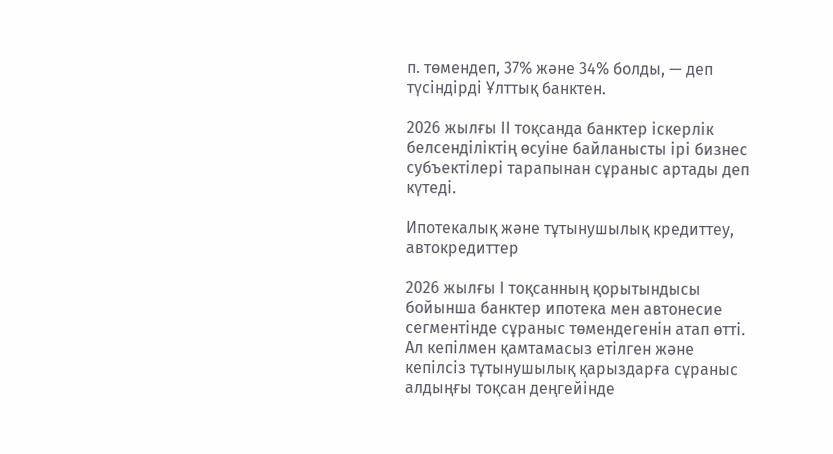п. төмендеп, 37% және 34% болды, — деп түсіндірді Ұлттық банктен.

2026 жылғы II тоқсанда банктер іскерлік белсенділіктің өсуіне байланысты ірі бизнес субъектілері тарапынан сұраныс артады деп күтеді.

Ипотекалық және тұтынушылық кредиттеу, автокредиттер

2026 жылғы І тоқсанның қорытындысы бойынша банктер ипотека мен автонесие сегментінде сұраныс төмендегенін атап өтті. Ал кепілмен қамтамасыз етілген және кепілсіз тұтынушылық қарыздарға сұраныс алдыңғы тоқсан деңгейінде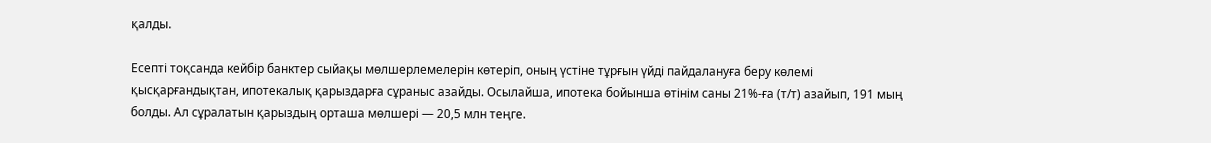қалды.

Есепті тоқсанда кейбір банктер сыйақы мөлшерлемелерін көтеріп, оның үстіне тұрғын үйді пайдалануға беру көлемі қысқарғандықтан, ипотекалық қарыздарға сұраныс азайды. Осылайша, ипотека бойынша өтінім саны 21%-ға (т/т) азайып, 191 мың болды. Ал сұралатын қарыздың орташа мөлшері — 20,5 млн теңге.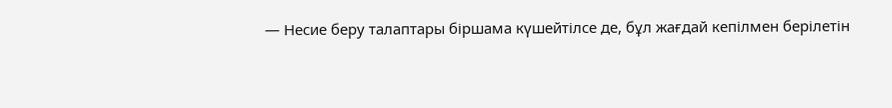— Несие беру талаптары біршама күшейтілсе де, бұл жағдай кепілмен берілетін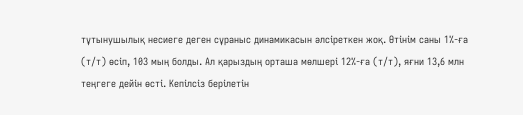тұтынушылық несиеге деген сұраныс динамикасын әлсіреткен жоқ. Өтінім саны 1%-ға (т/т) өсіп, 103 мың болды. Ал қарыздың орташа мөлшері 12%-ға (т/т), яғни 13,6 млн теңгеге дейін өсті. Кепілсіз берілетін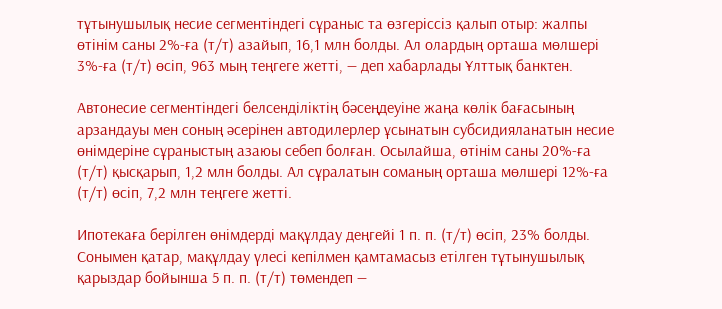тұтынушылық несие сегментіндегі сұраныс та өзгеріссіз қалып отыр: жалпы өтінім саны 2%-ға (т/т) азайып, 16,1 млн болды. Ал олардың орташа мөлшері 3%-ға (т/т) өсіп, 963 мың теңгеге жетті, — деп хабарлады Ұлттық банктен.

Автонесие сегментіндегі белсенділіктің бәсеңдеуіне жаңа көлік бағасының арзандауы мен соның әсерінен автодилерлер ұсынатын субсидияланатын несие өнімдеріне сұраныстың азаюы себеп болған. Осылайша, өтінім саны 20%-ға (т/т) қысқарып, 1,2 млн болды. Ал сұралатын соманың орташа мөлшері 12%-ға (т/т) өсіп, 7,2 млн теңгеге жетті.

Ипотекаға берілген өнімдерді мақұлдау деңгейі 1 п. п. (т/т) өсіп, 23% болды. Сонымен қатар, мақұлдау үлесі кепілмен қамтамасыз етілген тұтынушылық қарыздар бойынша 5 п. п. (т/т) төмендеп —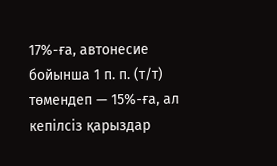17%-ға, автонесие бойынша 1 п. п. (т/т) төмендеп — 15%-ға, ал кепілсіз қарыздар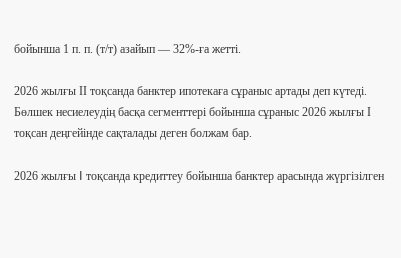бойынша 1 п. п. (т/т) азайып — 32%-ға жетті.

2026 жылғы ІІ тоқсанда банктер ипотекаға сұраныс артады деп күтеді. Бөлшек несиелеудің басқа сегменттері бойынша сұраныс 2026 жылғы І тоқсан деңгейінде сақталады деген болжам бар.

2026 жылғы I тоқсанда кредиттеу бойынша банктер арасында жүргізілген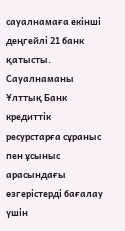сауалнамаға екінші деңгейлі 21 банк қатысты. Сауалнаманы Ұлттық Банк кредиттік ресурстарға сұраныс пен ұсыныс арасындағы өзгерістерді бағалау үшін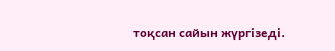тоқсан сайын жүргізеді.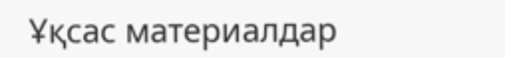Ұқсас материалдар